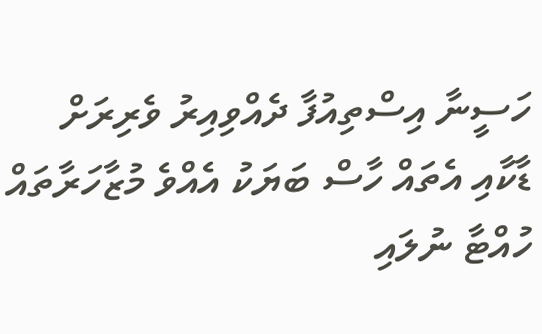ހަސީނާ އިސްތިއުފާ ދެއްވިއިރު ވެރިރަށް ޑާކާއި އެތައް ހާސް ބަޔަކު އެއްވެ މުޒާހަރާތައް ހުއްޓާ ނުލައި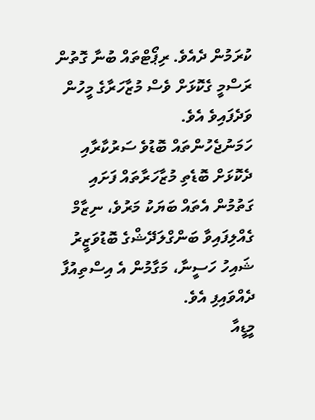ކުރަމުން ދެއެވެ. ރިޕޯޓްތައް ބުނާ ގޮތުން ރަސްމީ ގެކޮޅަށް ވެސް މުޒާހަރާގެ މީހުން ވަދެފައިވެ އެވެ.
ހަމަނުޖެހުންތައް ބޮޑުވެ ސަރުކާރާއި ދެކޮޅަށް ބޮޑެތި މުޒާހަރާތައް ފަށައި ގަތުމުން އެތައް ބަޔަކު މަރުވެ، ނިޒާމް ގެއްލިފައިވާ ބަންގްލަދޭޝްގެ ބޮޑުވަޒީރު ޝައިހު ހަސީނާ، މަގާމުން އެ އިސްތިއުފާ ދެއްވައިފި އެވެ.
މީޑީއާ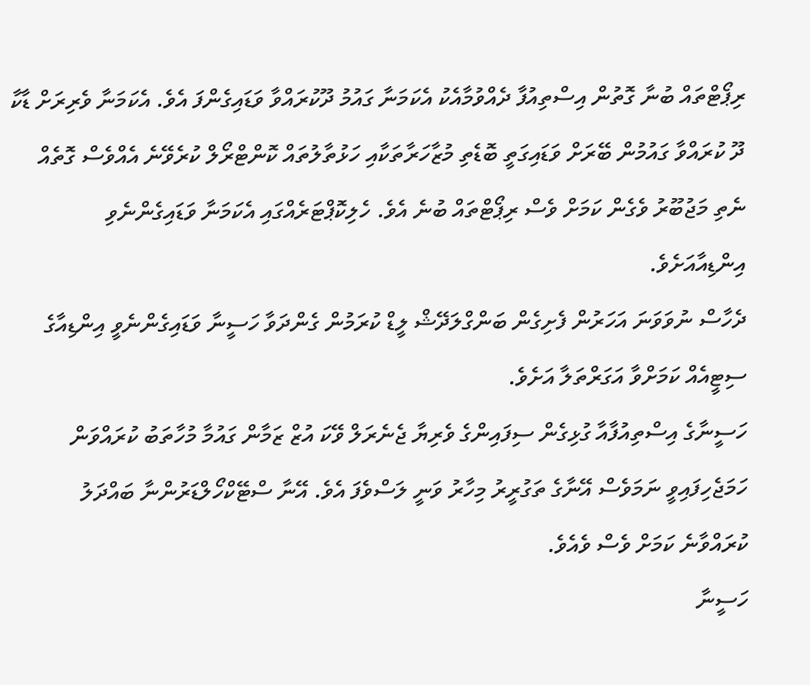ރިޕޯޓްތައް ބުނާ ގޮތުން އިސްތިއުފާ ދެއްވުމާއެކު އެކަމަނާ ގައުމު ދޫކުރައްވާ ވަޑައިގެންފަ އެވެ. އެކަމަނާ ވެރިރަށް ޑާކާ ދޫ ކުރައްވާ ގައުމުން ބޭރަށް ވަޑައިގަތީ ބޮޑެތި މުޒާހަރާތަކާއި ހަޅުތާލުތައް ކޮންޓްރޯލް ކުރެވޭނެ އެއްވެސް ގޮތެއް ނެތި މަޖުބޫރު ވެގެން ކަމަށް ވެސް ރިޕޯޓްތައް ބުނެ އެވެ. ހެލިކޮޕްޓަރެއްގައި އެކަމަނާ ވަޑައިގެންނެވި އިންޑިއާއަށެވެ.
ދެހާސް ނުވަވަނަ އަހަރުން ފެށިގެން ބަންގްލަދޭޝް ލީޑް ކުރަމުން ގެންދަވާ ހަސީނާ ވަޑައިގެންނެވީ އިންޑިއާގެ ސިޓީއެއް ކަމަށްވާ އަގަރްތަލާ އަށެވެ.
ހަސީނާގެ އިސްތިއުފާއާ ގުޅިގެން ސިފައިންގެ ވެރިޔާ ޖެނެރަލް ވޭކަ އުޒް ޒަމާން ގައުމާ މުހާތަބު ކުރައްވަން ހަމަޖެހިފައިވީ ނަމަވެސް އޭނާގެ ތަގުރީރު މިހާރު ވަނީ ލަސްވެފަ އެވެ. އޭނާ ސްޓޭކްހޯލްޑަރުންނާ ބައްދަލު ކުރައްވާނެ ކަމަށް ވެސް ވެއެވެ.
ހަސީނާ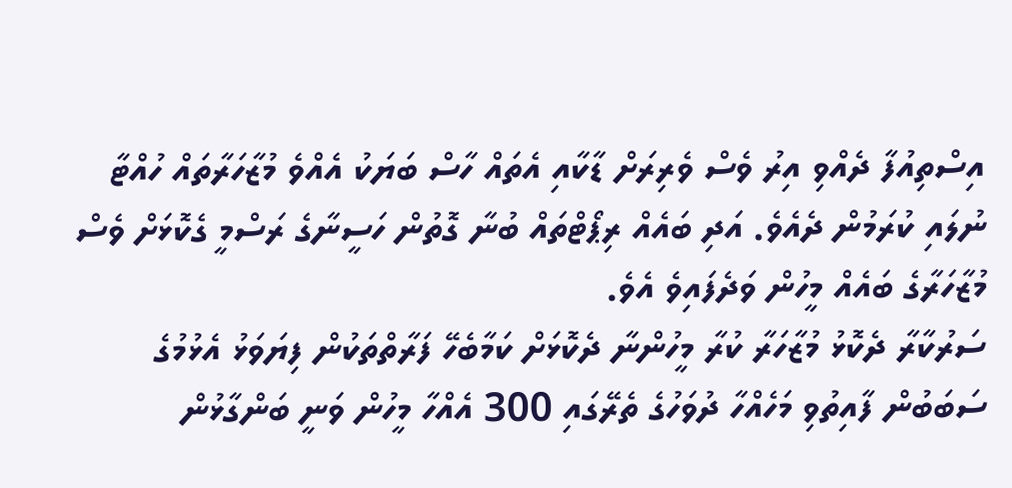އިސްތިއުފާ ދެއްވި އިރު ވެސް ވެރިރަށް ޑާކާއި އެތައް ހާސް ބަޔަކު އެއްވެ މުޒާހަރާތައް ހުއްޓާ ނުލައި ކުރަމުން ދެއެވެ. އަދި ބައެއް ރިޕޯޓްތައް ބުނާ ގޮތުން ހަސީނާގެ ރަސްމީ ގެކޮޅަށް ވެސް މުޒާހަރާގެ ބައެއް މީހުން ވަދެފައިވެ އެވެ.
ސަރުކާރާ ދެކޮޅު މުޒާހަރާ ކުރާ މީހުންނާ ދެކޮޅަށް ކަމާބެހޭ ފަރާތްތަކުން ފިޔަވަޅު އެޅުމުގެ ސަބަބުން ފާއިތުވި މަހެއްހާ ދުވަހުގެ ތެރޭގައި 300 އެއްހާ މީހުން ވަނީ ބަންގާޅުން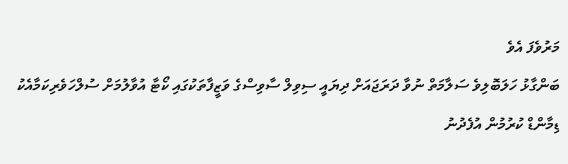މަރުވެފަ އެވެ
ބަންގާޅު ހަލަބޮލިވެ ސަލާމަތް ނުވާ ދަރަޖައަށް ދިޔައީ ސިވިލް ސާވިސްގެ ވަޒީފާތަކުގައި ކޯޓާ އުވާލުމަށް ސުލްހަވެރިކަމާއެކު ޑިމާންޑް ކުރުމުން އުފެދުނު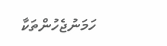ހަމަނުޖެހުންތަކާ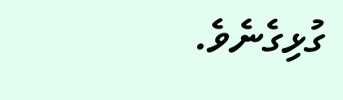ގުޅިގެނެވެ.